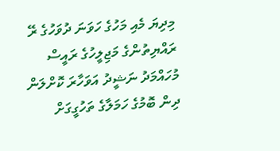މިދިޔަ މެއި މަހުގެ ހަވަނަ ދުވަހުގެ ރޭ ރައްޔިތުންގެ މަޖިލީހުގެ ރައީސް މުހައްމަދު ނަޝީދު އަވަހާރަ ކޮށްލަން ދިން ބޮމުގެ ހަމަލާގެ ތަހުގީގަށް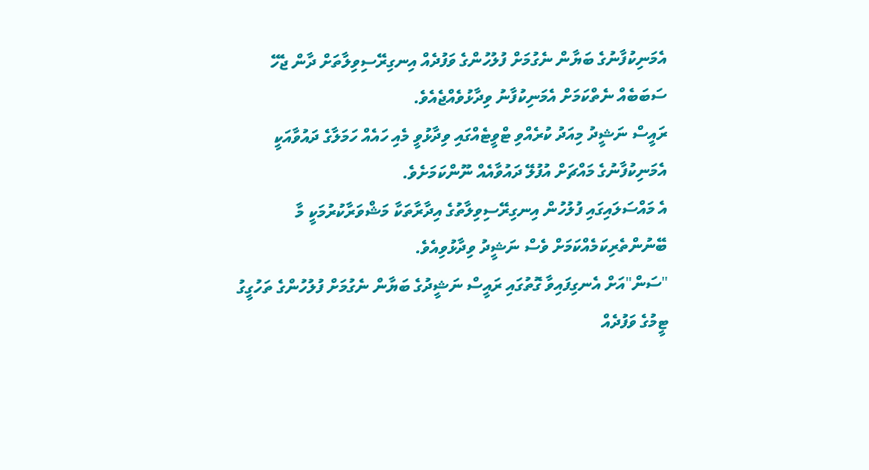އެމަނިކުފާނުގެ ބަޔާން ނެގުމަށް ފުލުހުންގެ ވަފުދެއް އިނގިރޭސިވިލާތަށް ދާން ޖެހޭ ސަބަބެއް ނެތްކަމަށް އެމަނިކުފާނު ވިދާޅުވެއްޖެއެވެ.
ރައީސް ނަޝީދު މިއަދު ކުރެއްވި ޓްވީޓެއްގައި ވިދާޅުވީ މެއި ހައެއް ހަމަލާގެ ދައުވާއަކީ އެމަނިކުފާނުގެ މައްޗަށް އުފުލޭ ދައުވާއެއް ނޫންކަމަށެވެ.
އެ މައްސަލައިގައި ފުލުހުން އިނގިރޭސިވިލާތުގެ އިދާރާތަކާ މަޝްވަރާކުރުމަކީ މާ ބޭނުންތެރިކަމެއްކަމަށް ވެސް ނަޝީދު ވިދާޅުވިއެވެ.
"ސަން"އަށް އެނގިފައިވާ ގޮތުގައި ރައީސް ނަޝީދުގެ ބަޔާން ނެގުމަށް ފުލުހުންގެ ތަހުގީގު ޓީމުގެ ވަފުދެއް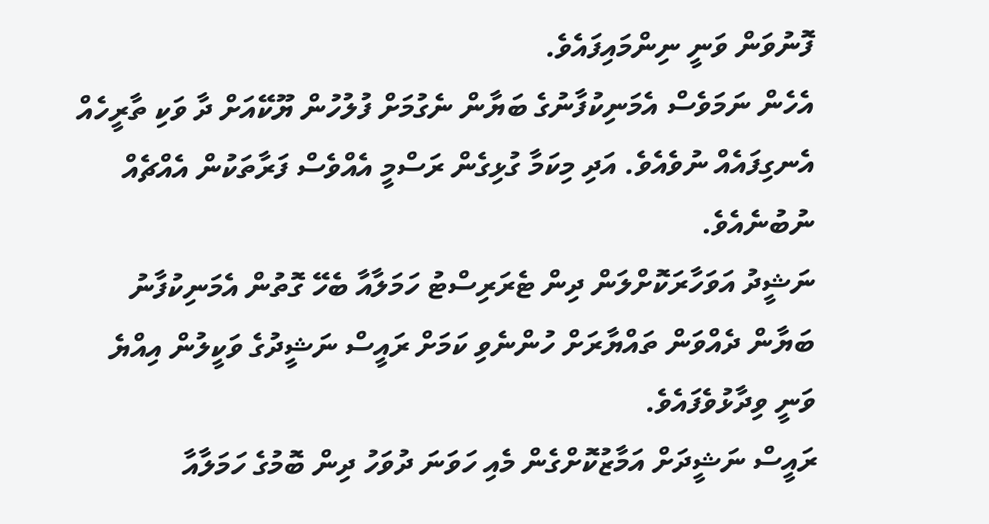ފޮނުވަން ވަނީ ނިންމައިފައެވެ.
އެހެން ނަމަވެސް އެމަނިކުފާނުގެ ބަޔާން ނެގުމަށް ފުލުހުން ޔޫކޭއަށް ދާ ވަކި ތާރީހެއް އެނގިފައެއް ނުވެއެވެ. އަދި މިކަމާ ގުޅިގެން ރަސްމީ އެއްވެސް ފަރާތަކުން އެއްޗެއް ނުބުނެއެވެ.
ނަޝީދު އަވަހާރަކޮށްލަން ދިން ޓެރަރިސްޓު ހަމަލާއާ ބެހޭ ގޮތުން އެމަނިކުފާނު ބަޔާން ދެއްވަން ތައްޔާރަށް ހުންނެވި ކަމަށް ރައީސް ނަޝީދުގެ ވަކީލުން އިއްޔެ ވަނީ ވިދާޅުވެފައެވެ.
ރައީސް ނަޝީދަށް އަމާޒުކޮށްގެން މެއި ހަވަނަ ދުވަހު ދިން ބޮމުގެ ހަމަލާއާ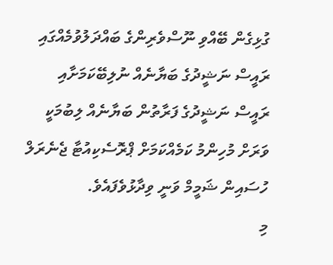ގުޅިގެން ބޭއްވި ނޫސްވެރިންގެ ބައްދަލުވުމެއްގައި ރައީސް ނަޝީދުގެ ބަޔާނެއް ނުލިބޭކަމަށާއި ރައީސް ނަޝީދުގެ ފަރާތުން ބަޔާނެއް ލިބުމަކީ ވަރަށް މުހިންމު ކަމެއްކަމަށް ޕްރޮސެކިއުޓާ ޖެނެރަލް ހުސައިން ޝަމީމް ވަނީ ވިދާޅުވެފައެވެ.
މި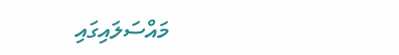މައްސަލައިގައި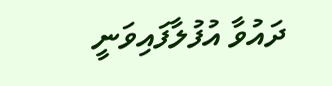ދައުވާ އުފުލާފައިވަނީ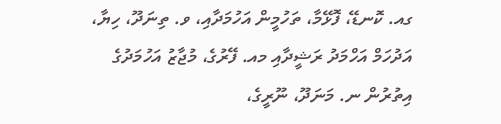ގއ. ކޮނޑޭ، ފޮޅޭމާ، ތަހުމީން އަހުމަދާއި، ވ. ތިނަދޫ، ހިޔާ، އަދުހަމް އަހްމަދު ރަޝީދާއި މއ. ފޭރުގެ، މުޖާޒު އަހުމަދުގެ އިތުރުން ނ. މަނަދޫ، ނޫރީގެ،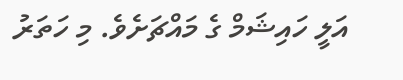އަލީ ހައިޝަމް ގެ މައްޗަށެވެ. މި ހަތަރު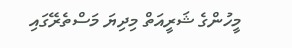މީހުންގެ ޝަރީއަތް މިދިޔަ މަސްތެރޭގައި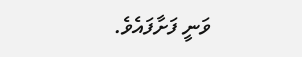ވަނީ ފަށާފައެވެ.